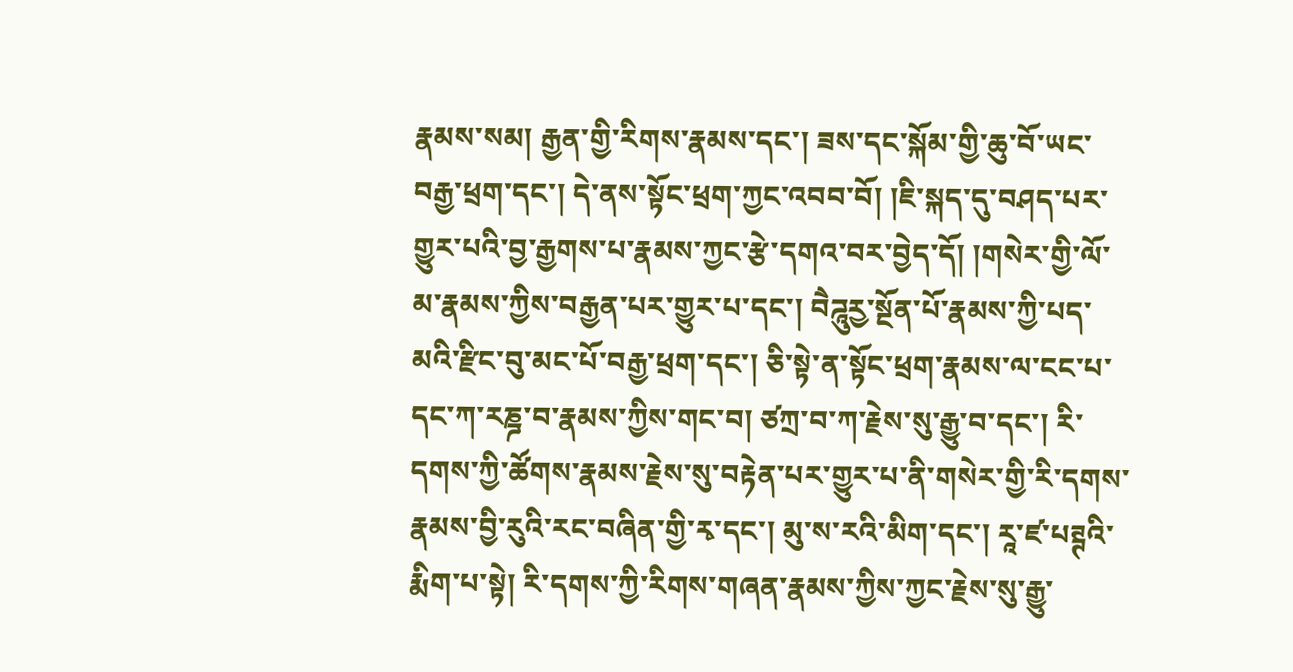རྣམས་སམ། རྒྱན་གྱི་རིགས་རྣམས་དང་། ཟས་དང་སྐོམ་གྱི་ཆུ་བོ་ཡང་བརྒྱ་ཕྲག་དང་། དེ་ནས་སྟོང་ཕྲག་ཀྱང་འབབ་བོ། །ཇི་སྐད་དུ་བཤད་པར་གྱུར་པའི་བྱ་རྒྱགས་པ་རྣམས་ཀྱང་རྩེ་དགའ་བར་བྱེད་དོ། །གསེར་གྱི་ལོ་མ་རྣམས་ཀྱིས་བརྒྱན་པར་གྱུར་པ་དང་། བཻཌཱུརྱ་སྔོན་པོ་རྣམས་ཀྱི་པད་མའི་རྫིང་བུ་མང་པོ་བརྒྱ་ཕྲག་དང་། ཅི་སྟེ་ན་སྟོང་ཕྲག་རྣམས་ལ་ངང་པ་དང་ཀ་རཎྜ་བ་རྣམས་ཀྱིས་གང་བ། ཙཀྲ་བ་ཀ་རྗེས་སུ་རྒྱུ་བ་དང་། རི་དགས་ཀྱི་ཚོགས་རྣམས་རྗེས་སུ་བརྟེན་པར་གྱུར་པ་ནི་གསེར་གྱི་རི་དགས་རྣམས་བྱི་རུའི་རང་བཞིན་གྱི་རྭ་དང་། མུ་ས་རའི་མིག་དང་། རཱ་ཛ་པཊྚའི་རྨིག་པ་སྟེ། རི་དགས་ཀྱི་རིགས་གཞན་རྣམས་ཀྱིས་ཀྱང་རྗེས་སུ་རྒྱུ་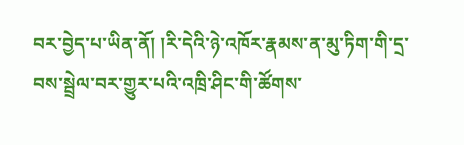བར་བྱེད་པ་ཡིན་ནོ། །རི་དེའི་ཉེ་འཁོར་རྣམས་ན་མུ་ཏིག་གི་དྲ་བས་སྦྲེལ་བར་གྱུར་པའི་འཁྲི་ཤིང་གི་ཚོགས་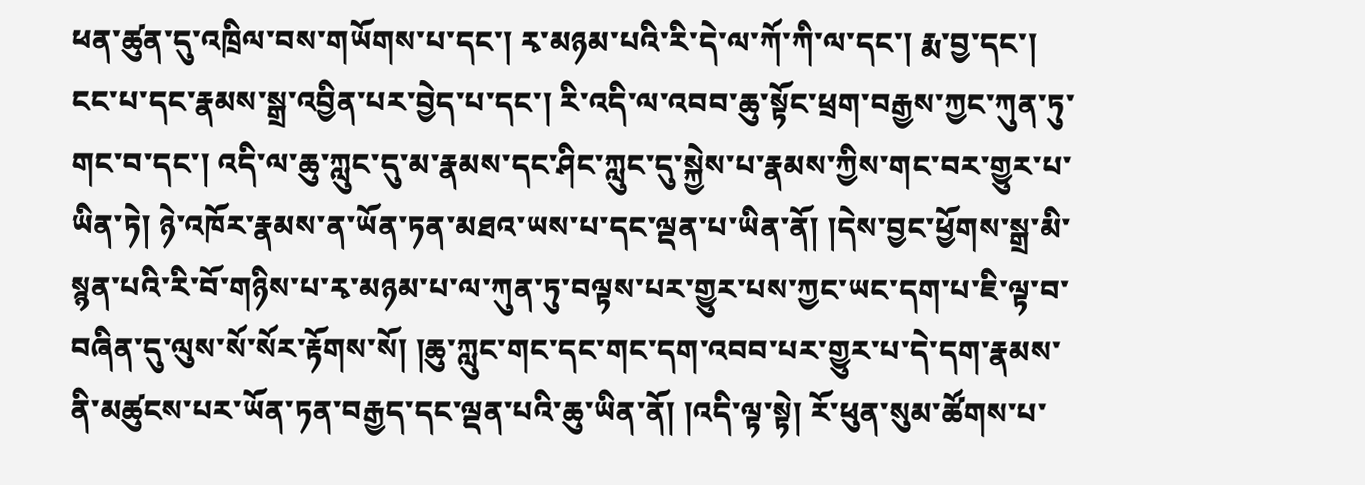ཕན་ཚུན་དུ་འཁྲིལ་བས་གཡོགས་པ་དང་། རྭ་མཉམ་པའི་རི་དེ་ལ་ཀོ་ཀི་ལ་དང་། རྨ་བྱ་དང་། ངང་པ་དང་རྣམས་སྒྲ་འབྱིན་པར་བྱེད་པ་དང་། རི་འདི་ལ་འབབ་ཆུ་སྟོང་ཕྲག་བརྒྱས་ཀྱང་ཀུན་ཏུ་གང་བ་དང་། འདི་ལ་ཆུ་ཀླུང་དུ་མ་རྣམས་དང་ཤིང་ཀླུང་དུ་སྐྱེས་པ་རྣམས་ཀྱིས་གང་བར་གྱུར་པ་ཡིན་ཏེ། ཉེ་འཁོར་རྣམས་ན་ཡོན་ཏན་མཐའ་ཡས་པ་དང་ལྡན་པ་ཡིན་ནོ། །དེས་བྱང་ཕྱོགས་སྒྲ་མི་སྙན་པའི་རི་བོ་གཉིས་པ་རྭ་མཉམ་པ་ལ་ཀུན་ཏུ་བལྟས་པར་གྱུར་པས་ཀྱང་ཡང་དག་པ་ཇི་ལྟ་བ་བཞིན་དུ་ལུས་སོ་སོར་རྟོགས་སོ། །ཆུ་ཀླུང་གང་དང་གང་དག་འབབ་པར་གྱུར་པ་དེ་དག་རྣམས་ནི་མཚུངས་པར་ཡོན་ཏན་བརྒྱད་དང་ལྡན་པའི་ཆུ་ཡིན་ནོ། །འདི་ལྟ་སྟེ། རོ་ཕུན་སུམ་ཚོགས་པ་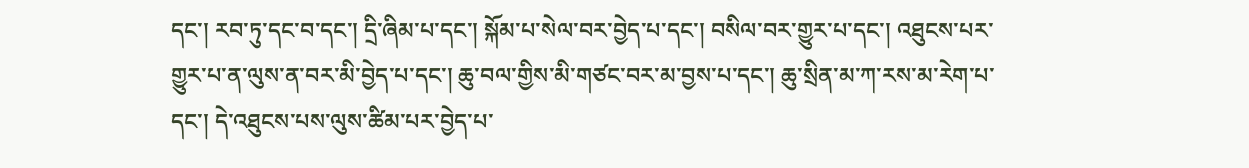དང་། རབ་ཏུ་དང་བ་དང་། དྲི་ཞིམ་པ་དང་། སྐོམ་པ་སེལ་བར་བྱེད་པ་དང་། བསིལ་བར་གྱུར་པ་དང་། འཐུངས་པར་གྱུར་པ་ན་ལུས་ན་བར་མི་བྱེད་པ་དང་། ཆུ་བལ་གྱིས་མི་གཙང་བར་མ་བྱས་པ་དང་། ཆུ་སྲིན་མ་ཀ་རས་མ་རེག་པ་དང་། དེ་འཐུངས་པས་ལུས་ཚིམ་པར་བྱེད་པ་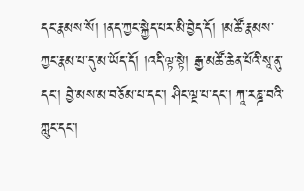དང་རྣམས་སོ། །ནད་ཀྱང་སྐྱེད་པར་མི་བྱེད་དོ། །མཚོ་རྣམས་ཀྱང་རྣམ་པ་དུ་མ་ཡོད་དོ། །འདི་ལྟ་སྟེ། རྒྱ་མཚོ་ཆེན་པོའི་སཱ་ནུ་དང་། བྱེ་མས་མ་བཅོམ་པ་དང་། ཤིང་ལྔ་པ་དང་། ཀཱ་རཎྜ་བའི་ཀླུང་དང་།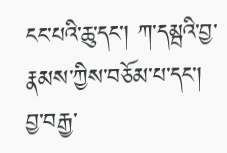ངང་པའི་ཆུ་དང་། ཀ་དམྦའི་བྱ་རྣམས་ཀྱིས་བཅོམ་པ་དང་། བྱ་བརྒྱ་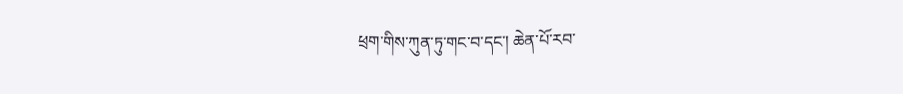ཕྲག་གིས་ཀུན་ཏུ་གང་བ་དང་། ཆེན་པོ་རབ་